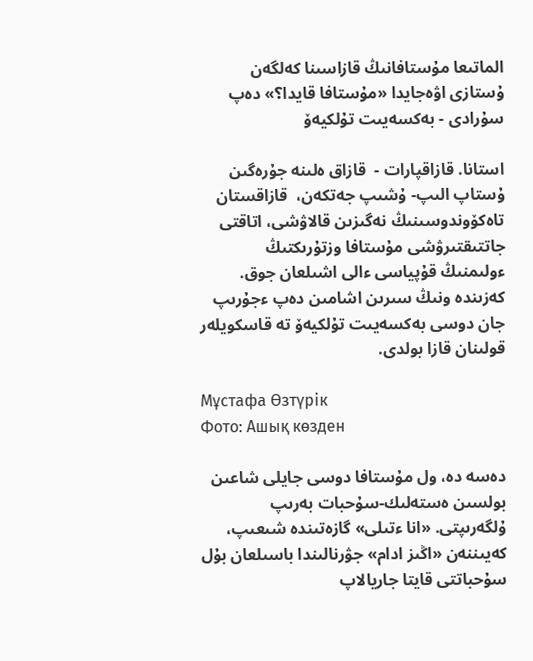الماتىعا مۇستافانىڭ قازاسىنا كەلگەن ۇستازى اۋەجايدا «مۇستافا قايدا؟» دەپ سۇرادى - بەكسەيىت تۇلكيەۆ

استانا. قازاقپارات -  قازاق ەلىنە جۇرەگىن ۇستاپ الىپ- ۇشىپ جەتكەن،  قازاقستان تاەكۆوندوسىنىڭ نەگىزىن قالاۋشى، اتاقتى جاتتىقتىرۋشى مۇستافا وزتۇرىكتىڭ ءولىمنىڭ قۇپياسى ءالى اشىلعان جوق. كەزىندە ونىڭ سىرىن اشامىن دەپ ءجۇرىپ جان دوسى بەكسەيىت تۇلكيەۆ تە قاسكويلەر قولىنان قازا بولدى.

Мұстафа Өзтүрік
Фото: Ашық көзден

دەسە دە، ول مۇستافا دوسى جايلى شاعىن بولسىن ەستەلىك-سۇحبات بەرىپ ۇلگەرىپتى. «انا ءتىلى» گازەتىندە شىعىپ، كەيىننەن «اڭىز ادام» جۋرنالىندا باسىلعان بۇل سۇحباتتى قايتا جاريالاپ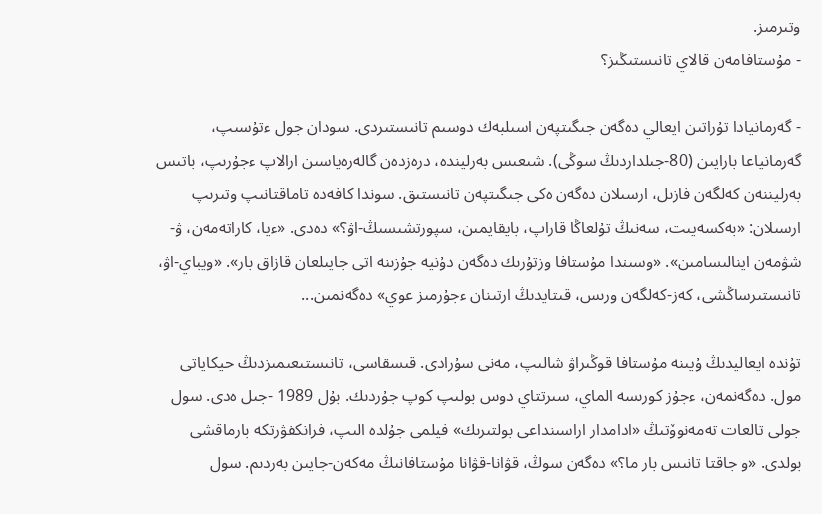وتىرمىز.
- مۇستافامەن قالاي تانىستىڭىز؟

- گەرمانيادا تۇراتىن ايعالي دەگەن جىگىتپەن اسىلبەك دوسىم تانىستىردى. سودان جول ءتۇسىپ، گەرمانياعا بارايىن (80-جىلداردىڭ سوڭى). شىعىس بەرليندە، درەزدەن گالەرەياسىن ارالاپ ءجۇرىپ، باتىس بەرليننەن كەلگەن فازىل، ارسىلان دەگەن ەكى جىگىتپەن تانىستىق. سوندا كافەدە تاماقتانىپ وتىرىپ ارسىلان: «بەكسەيىت، سەنىڭ تۇلعاڭا قاراپ، بايقايمىن، سپورتشىسىڭ-اۋ؟» دەدى. «ءيا، كاراتەمەن، ۋ-شۋمەن اينالىسامىن». «وسىندا مۇستافا وزتۇرىك دەگەن دۇنيە جۇزىنە اتى جايىلعان قازاق بار». «ويباي-اۋ، تانىستىرساڭشى، كەز-كەلگەن ورىس، قىتايدىڭ ارتىنان ءجۇرمىز عوي» دەگەنمىن...

تۇندە ايعاليدىڭ ۇيىنە مۇستافا قوڭىراۋ شالىپ، مەنى سۇرادى. قىسقاسى، تانىستىعىمىزدىڭ حيكاياتى مول. دەگەنمەن، ءجۇز كورىسە الماي، سىرتتاي دوس بولىپ كوپ جۇردىك. بۇل 1989 -جىل ەدى. سول جولى تالعات تەمەنوۆتىڭ «ادامدار اراسىنداعى بولتىرىك» فيلمى جۇلدە الىپ، فرانكفۋرتكە بارماقشى بولدى. «و جاقتا تانىس بار ما؟» دەگەن سوڭ، قۋانا-قۋانا مۇستافانىڭ مەكەن-جايىن بەردىم. سول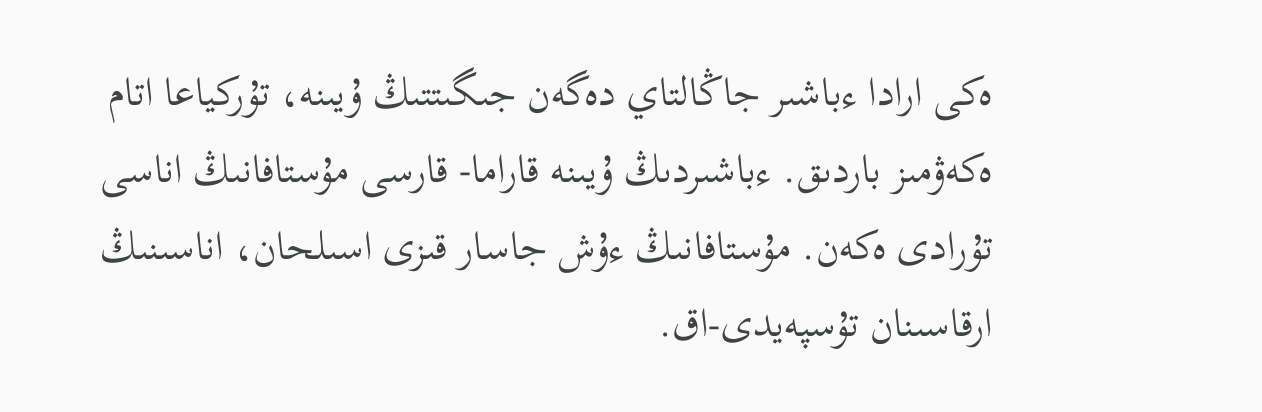ەكى ارادا ءباشىر جاڭالتاي دەگەن جىگىتتىڭ ۇيىنە، تۇركياعا اتام ەكەۋمىز باردىق. ءباشىردىڭ ۇيىنە قاراما- قارسى مۇستافانىڭ اناسى تۇرادى ەكەن. مۇستافانىڭ ءۇش جاسار قىزى اسىلحان، اناسىنىڭ ارقاسىنان تۇسپەيدى-اق.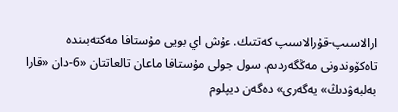ارالاسىپ-قۇرالاسىپ كەتتىك. ءۇش اي بويى مۇستافا مەكتەبىندە تاەكۆوندونى مەڭگەردىم. سول جولى مۇستافا ماعان تالعاتتان «6-دان «قارا بەلبەۋدىڭ» يەگەرى» دەگەن ديپلوم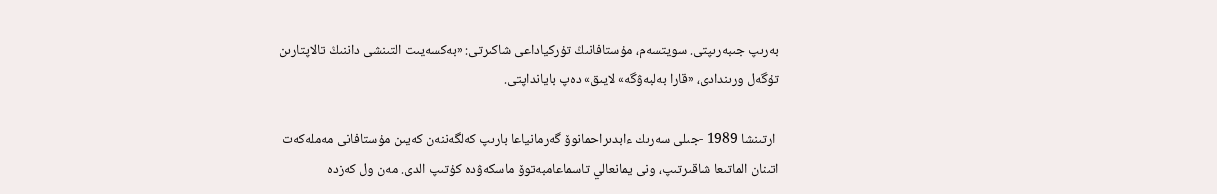بەرىپ جىبەرىپتى. سويتسەم، مۇستافانىڭ تۇركياداعى شاكىرتى: «بەكسەيىت التىنشى داننىڭ تالاپتارىن تۇگەل ورىندادى، «قارا بەلبەۋگە» لايىق» دەپ بايانداپتى.

 ارتىنشا 1989 -جىلى سەرىك ءابدىراحمانوۆ گەرمانياعا بارىپ كەلگەننەن كەيىن مۇستافانى مەملەكەت اتىنان الماتىعا شاقىرتىپ، ونى يمانعالي تاسماعامبەتوۆ ماسكەۋدە كۇتىپ الدى. مەن ول كەزدە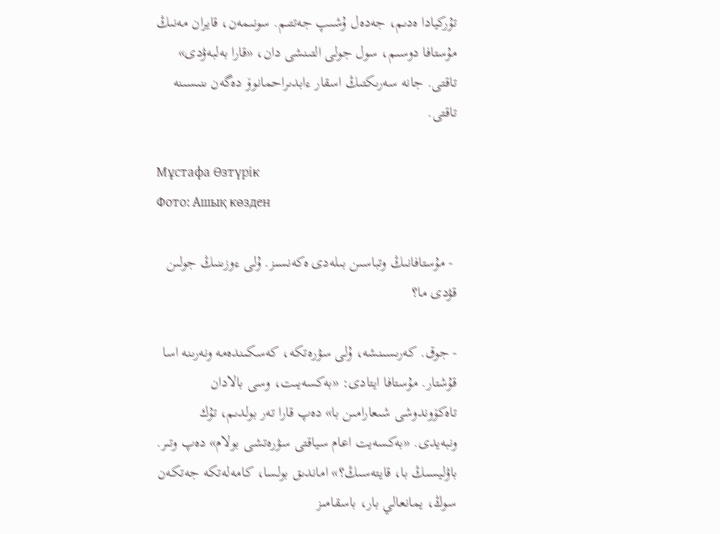تۇركيادا ەدىم، جەدەل ۇشىپ جەتتىم. سونىمەن، قايران مەنىڭ مۇستافا دوسىم، سول جولى التىنشى دان، «قارا بەلبەۋدى» تاقتى. جانە سەرىكتىڭ اسقار ءابدىراحمانوۆ دەگەن ىنىسىنە تاقتى.

Мұстафа Өзтүрік
Фото: Ашық көзден

 - مۇستافانىڭ وتباسىن بىلەدى ەكەنسىز. ۇلى ءوزىنىڭ جولىن قۋدى ما؟

- جوق. كەرىسىنشە، ۇلى سۋرەتكە، كەسكىندەمە ونەرىنە اسا قۇشتار. مۇستافا ايتادى: «بەكسەيىت، وسى بالادان تاەكۆوندوشى شىعارامىن با» دەپ قارا تەر بولدىم، تۇك ونبەيدى. «بەكسەيت اعام سياقتى سۋرەتشى بولام» دەپ وتىر. باۋليسىڭ با، قايتەسىڭ؟» اماندىق بولسا، كامەلەتكە جەتكەن سوڭ، يمانعالي بار، باسقامىز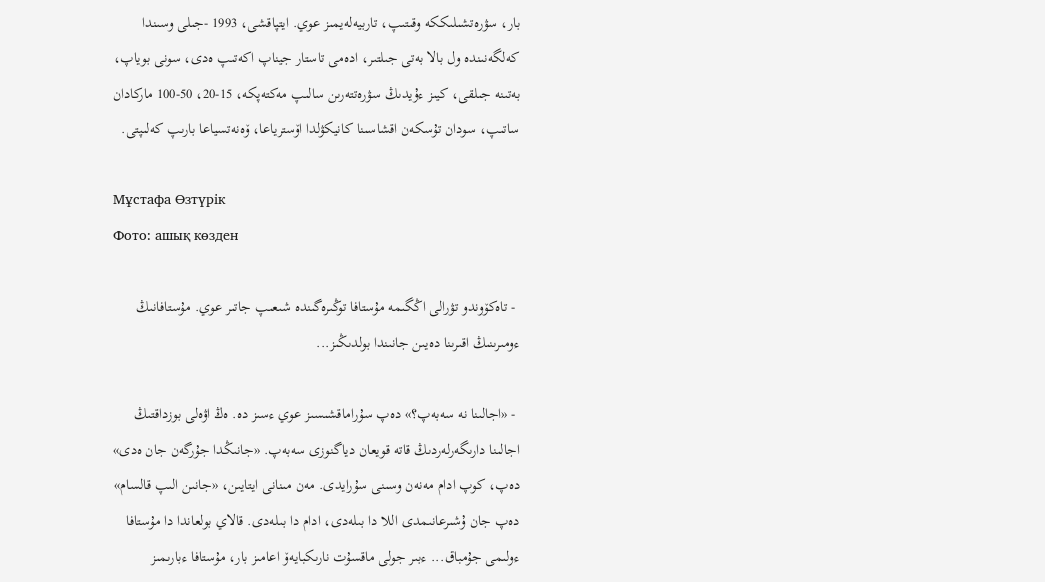بار، سۋرەتشىلىككە وقىتىپ، تاربيەلەيمىز عوي. ايتپاقشى، 1993 -جىلى وسىندا كەلگەنىندە ول بالا بەتى جىلتىر، ادەمى تاستار جيناپ اكەتىپ ەدى، سونى بوياپ، بەتىنە جىلقى، كيىز ءۇيدىڭ سۋرەتتەرىن سالىپ مەكتەپكە، 15-20، 50-100 ماركادان ساتىپ، سودان تۇسكەن اقشاسىنا كانيكۋلدا اۆسترياعا، ۆەنەتسياعا بارىپ كەلىپتى.

Мұстафа Өзтүрік
Фото: ашық көзден

 - تاەكۆوندو تۋرالى اڭگىمە مۇستافا توڭىرەگىندە شىعىپ جاتىر عوي. مۇستافانىڭ ءومىرىنىڭ اقىرىنا دەيىن جانىندا بولدىڭىز...

 - «اجالىنا نە سەبەپ؟» دەپ سۇراماقشىسىز عوي ءسىز دە. ەڭ اۋەلى بوزداقتىڭ اجالىنا دارىگەرلەردىڭ قاتە قويعان دياگنوزى سەبەپ. «جانىڭدا جۇرگەن جان ەدى» دەپ، كوپ ادام مەنەن وسىنى سۇرايدى. مەن مىنانى ايتايىن، «جانىن الىپ قالسام» دەپ جان ۇشىرعانىمدى اللا دا بىلەدى، ادام دا بىلەدى. قالاي بولعاندا دا مۇستافا ءولىمى جۇمباق... ءبىر جولى ماقسۇت نارىكبايەۆ اعامىز بار، مۇستافا ءبارىمىز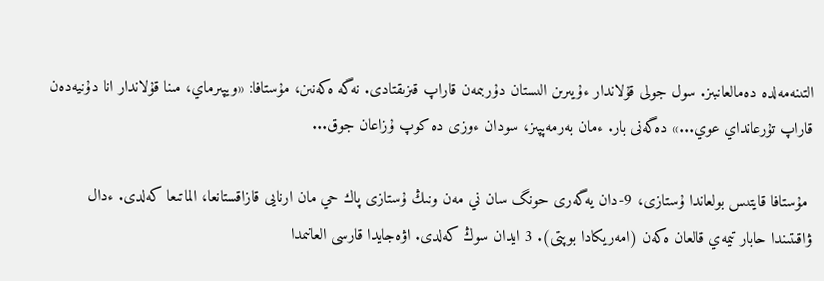التىنەمەلدە دەمالعانبىز. سول جولى قۇلاندار ءۇيىرىن الىستان دۇربىمەن قاراپ قىزىقتادى. نەگە ەكەنىن، مۇستافا: «ويپىرماي، مىنا قۇلاندار انا دۇنيەدەن قاراپ تۇرعانداي عوي...» دەگەنى بار. ءمان بەرمەپپىز، سودان ءوزى دە كوپ ۇزاعان جوق...

 مۇستافا قايتىس بولعاندا ۇستازى، 9-دان يەگەرى حونگ سان ني مەن ونىڭ ۇستازى پاك حي مان ارنايى قازاقستانعا، الماتىعا كەلدى. ءدال ۋاقىتىندا حابار تيمەي قالعان ەكەن (امەريكادا بوپتى). 3 ايدان سوڭ كەلدى. اۋەجايدا قارسى العانىمدا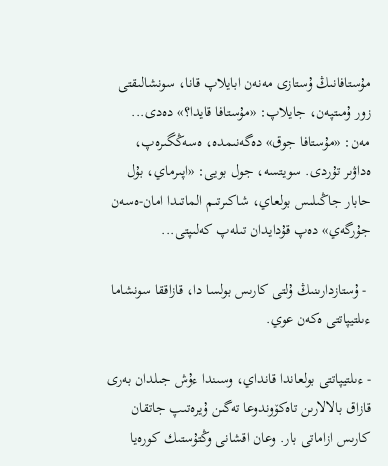مۇستافانىڭ ۇستازى مەنەن ابايلاپ قانا، سونشالىقتى زور ۇمىتپەن، جايلاپ: «مۇستافا قايدا؟» دەدى... مەن: «مۇستافا جوق» دەگەنىمدە، ەسەڭگىرەپ، ەداۋىر تۇردى. سويتسە، جول بويى: «اپىرماي، بۇل حابار جاڭىلىس بولعاي، شاكىرتىم الماتىدا امان-ەسەن جۇرگەي» دەپ قۇدايدان تىلەپ كەلىپتى...

 - ۇستازدارىنىڭ ۇلتى كارىس بولسا دا، قازاققا سونشاما ءىلتيپاتتى ەكەن عوي.

- ءىلتيپاتتى بولعاندا قانداي، وسىندا ءۇش جىلدان بەرى قازاق بالالارىن تاەكۆوندوعا تەگىن ۇيرەتىپ جاتقان كارىس ازاماتى بار. وعان اقشانى وڭتۇستىك كورەيا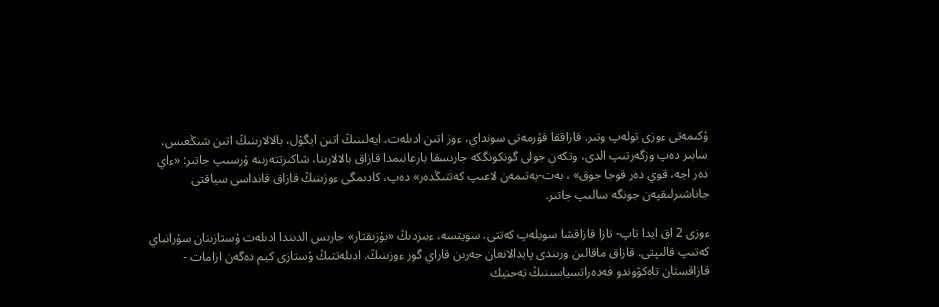ۇكىمەتى ءوزى تولەپ وتىر. قازاققا قۇرمەتى سونداي، ءوز اتىن ادىلەت، ايەلىنىڭ اتىن ايگۇل، بالالارىنىڭ اتىن شىڭعىس، سابىر دەپ وزگەرتىپ الدى، وتكەن جولى گونكونگكە جارىسقا بارعانىمدا قازاق بالالارىنا، شاكىرتتەرىنە ۇرسىپ جاتىر: «ءاي دەر اجە، قوي دەر قوجا جوق» ، بەت-بەتىمەن لاعىپ كەتتىڭدەر» دەپ، كادىمگى ءوزىنىڭ قازاق قانداسى سياقتى جاناشىرلىقپەن جونگە سالىپ جاتىر.

ءوزى 2 اق ايدا تاپ- تازا قازاقشا سويلەپ كەتتى. سويتسە، ءبىزدىڭ «بۇزىقتار» جارىس الدىندا ادىلەت ۇستازىنان سۇرانباي كەتىپ قالىپتى. قازاق ماقالىن ورىندى پايدالانعان جەرىن قاراي گور ءوزىنىڭ. ادىلەتتىڭ ۇستازى كيم دەگەن ازامات - قازاقستان تاەكۆوندو فەدەراتسياسىنىڭ تەحنيك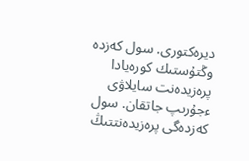ديرەكتورى. سول كەزدە وڭتۇستىك كورەيادا پرەزيدەنت سايلاۋى ءجۇرىپ جاتقان. سول كەزدەگى پرەزيدەنتتىڭ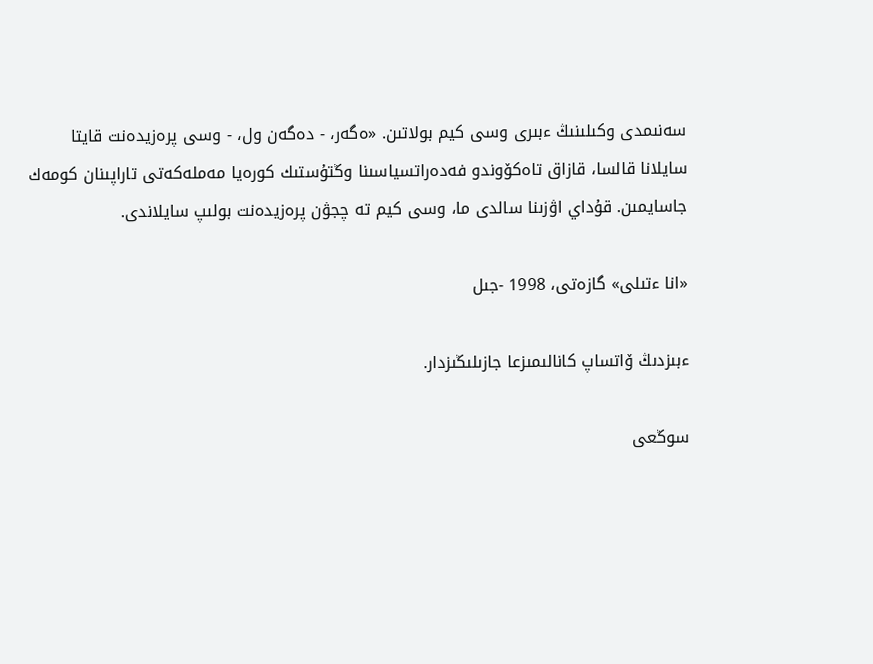سەنىمدى وكىلىنىڭ ءبىرى وسى كيم بولاتىن. «ەگەر، - دەگەن ول، - وسى پرەزيدەنت قايتا سايلانا قالسا، قازاق تاەكۆوندو فەدەراتسياسىنا وڭتۇستىك كورەيا مەملەكەتى تاراپىنان كومەك جاسايمىن. قۇداي اۋزىنا سالدى ما، وسى كيم تە چجۋن پرەزيدەنت بولىپ سايلاندى.

«انا ءتىلى» گازەتى، 1998 -جىل

ءبىزدىڭ ۆاتساپ كانالىمىزعا جازىلىڭىزدار.

سوڭعى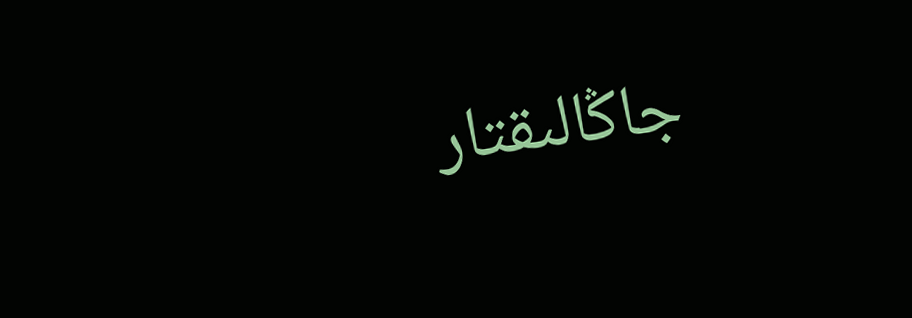جاڭالىقتار